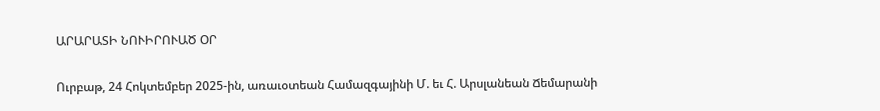ԱՐԱՐԱՏԻ ՆՈՒԻՐՈՒԱԾ ՕՐ

Ուրբաթ, 24 Հոկտեմբեր 2025-ին, առաւօտեան Համազգայինի Մ. եւ Հ. Արսլանեան Ճեմարանի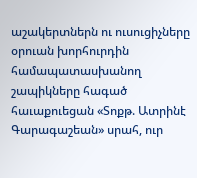աշակերտներն ու ուսուցիչները օրուան խորհուրդին համապատասխանող շապիկները հագած հաւաքուեցան «Տոքթ. Ատրինէ Գարագաշեան» սրահ, ուր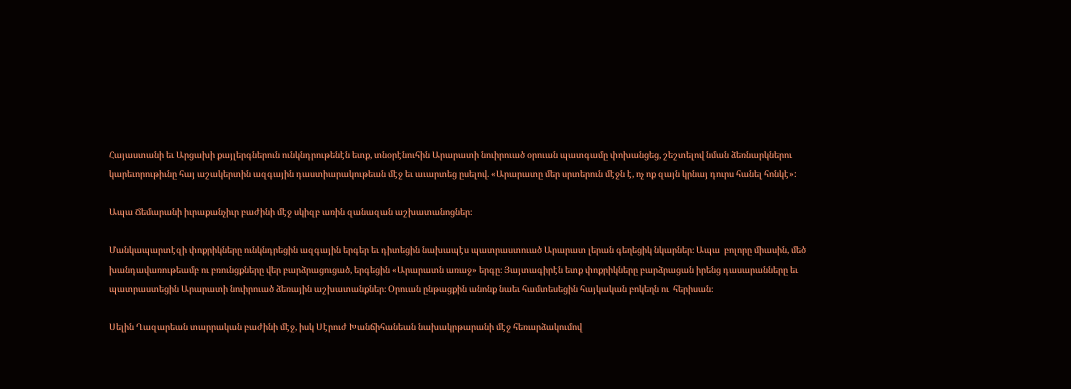Հայաստանի եւ Արցախի քայլերգներուն ունկնդրութենէն ետք, տնօրէնուհին Արարատի նուիրուած օրուան պատգամը փոխանցեց, շեշտելով նման ձեռնարկներու կարեւորութիւնը հայ աշակերտին ազգային դաստիարակութեան մէջ եւ աւարտեց ըսելով. «Արարատը մեր սրտերուն մէջն է, ոչ ոք զայն կրնայ դուրս հանել հոնկէ»:

Ապա Ճեմարանի իւրաքանչիւր բաժինի մէջ սկիզբ առին զանազան աշխատանոցներ։

Մանկապարտէզի փոքրիկները ունկնդրեցին ազգային երգեր եւ դիտեցին նախապէս պատրաստուած Արարատ լերան գեղեցիկ նկարներ։ Ապա  բոլորը միասին, մեծ խանդավառութեամբ ու բռունցքները վեր բարձրացուցած, երգեցին «Արարատն առաջ» երգը։ Յայտագիրէն ետք փոքրիկները բարձրացան իրենց դասարանները եւ պատրաստեցին Արարատի նուիրուած ձեռային աշխատանքներ։ Օրուան ընթացքին անոնք նաեւ համտեսեցին հայկական բոկեղն ու  հերիսան։

Սելին Ղազարեան տարրական բաժինի մէջ, իսկ Սէրուժ Խանճիհանեան նախակրթարանի մէջ հեռարձակումով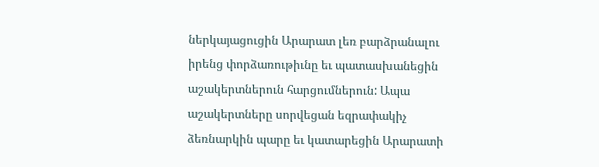ներկայացուցին Արարատ լեռ բարձրանալու իրենց փորձառութիւնը եւ պատասխանեցին աշակերտներուն հարցումներուն: Ապա աշակերտները սորվեցան եզրափակիչ ձեռնարկին պարը եւ կատարեցին Արարատի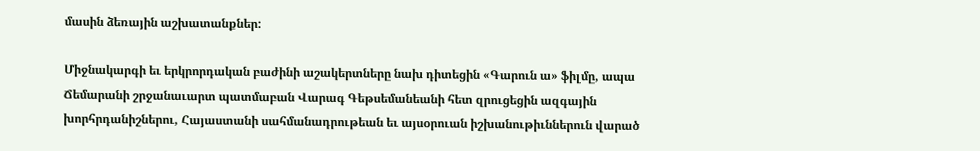մասին ձեռային աշխատանքներ:

Միջնակարգի եւ երկրորդական բաժինի աշակերտները նախ դիտեցին «Գարուն ա» ֆիլմը, ապա Ճեմարանի շրջանաւարտ պատմաբան Վարագ Գեթսեմանեանի հետ զրուցեցին ազգային խորհրդանիշներու, Հայաստանի սահմանադրութեան եւ այսօրուան իշխանութիւններուն վարած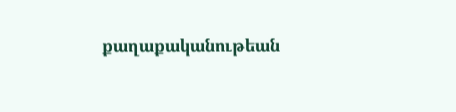քաղաքականութեան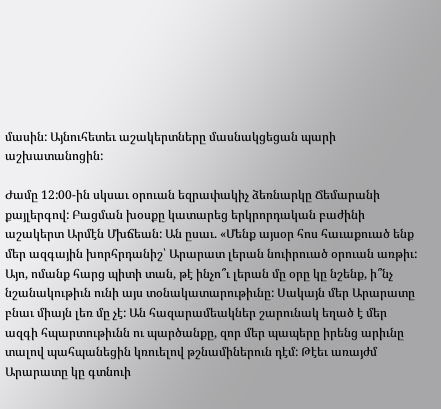մասին: Այնուհետեւ աշակերտները մասնակցեցան պարի աշխատանոցին:

Ժամը 12:00-ին սկսաւ օրուան եզրափակիչ ձեռնարկը Ճեմարանի քայլերգով: Բացման խօսքը կատարեց երկրորդական բաժինի աշակերտ Արմէն Մխճեան: Ան ըսաւ. «Մենք այսօր հոս հաւաքուած ենք մեր ազգային խորհրդանիշ՝ Արարատ լերան նուիրուած օրուան առթիւ: Այո, ոմանք հարց պիտի տան, թէ ինչո՞ւ լերան մը օրը կը նշենք, ի՞նչ նշանակութիւն ունի այս տօնակատարութիւնը: Սակայն մեր Արարատը բնաւ միայն լեռ մը չէ: Ան հազարամեակներ շարունակ եղած է մեր ազգի հպարտութիւնն ու պարծանքը, զոր մեր պապերը իրենց արիւնը տալով պահպանեցին կռուելով թշնամիներուն դէմ: Թէեւ առայժմ Արարատը կը գտնուի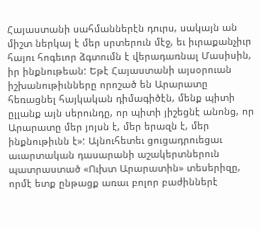Հայաստանի սահմաններէն դուրս, սակայն ան միշտ ներկայ է մեր սրտերուն մէջ, եւ իւրաքանչիւր հայու հոգեւոր ձգտումն է վերադառնալ Մասիսին, իր ինքնութեան: Եթէ Հայաստանի այսօրուան իշխանութիւնները որոշած են Արարատը հեռացնել հայկական դիմագիծէն, մենք պիտի ըլլանք այն սերունդը, որ պիտի յիշեցնէ անոնց, որ Արարատը մեր յոյսն է, մեր երազն է, մեր ինքնութիւնն է»: Այնուհետեւ ցուցադրուեցաւ աւարտական դասարանի աշակերտներուն պատրաստած «Ուխտ Արարատին» տեսերիզը, որմէ ետք ընթացք առաւ բոլոր բաժիններէ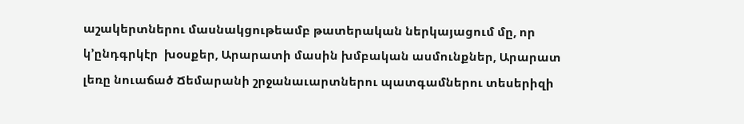աշակերտներու մասնակցութեամբ թատերական ներկայացում մը, որ կ’ընդգրկէր  խօսքեր, Արարատի մասին խմբական ասմունքներ, Արարատ լեռը նուաճած Ճեմարանի շրջանաւարտներու պատգամներու տեսերիզի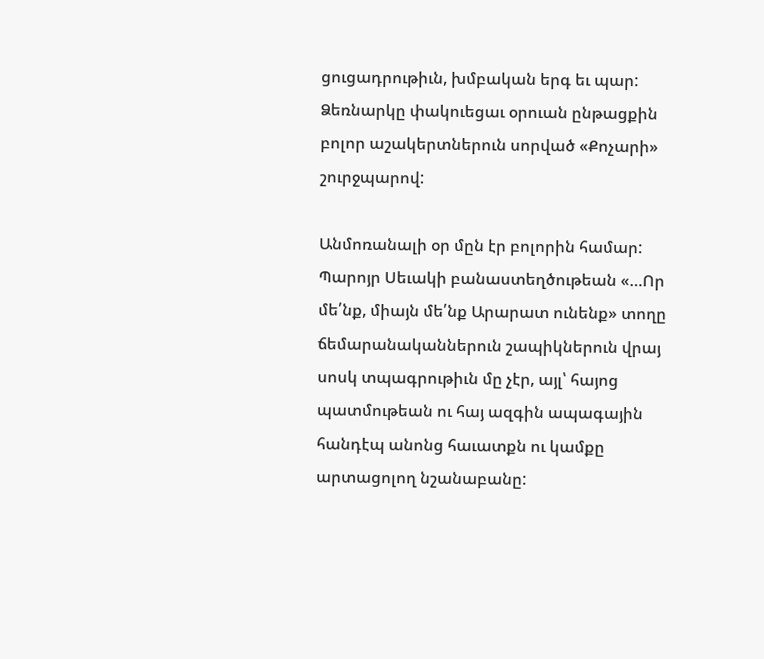ցուցադրութիւն, խմբական երգ եւ պար: Ձեռնարկը փակուեցաւ օրուան ընթացքին բոլոր աշակերտներուն սորված «Քոչարի» շուրջպարով:

Անմոռանալի օր մըն էր բոլորին համար: Պարոյր Սեւակի բանաստեղծութեան «…Որ մե՛նք, միայն մե՛նք Արարատ ունենք» տողը ճեմարանականներուն շապիկներուն վրայ սոսկ տպագրութիւն մը չէր, այլ՝ հայոց պատմութեան ու հայ ազգին ապագային հանդէպ անոնց հաւատքն ու կամքը արտացոլող նշանաբանը: